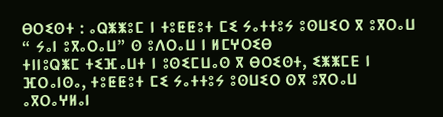ⴱⵔⵉⵙⵜ : ⴰⵕⵥⵥⵓⵎ ⵏ ⵜⵓⵟⵟⵓⵜ ⵎⵉ ⵢⴰⵜⵜⵓⵢ ⵓⵙⵡⵉⵔ ⴳ ⵓⴳⵔⴰⵡ “ ⵢⴰⵏ ⵓⴳⴰⵔⴰⵡ” ⵙ ⵓⴷⵔⴰⵡ ⵏ ⵍⵎⵖⵔⵉⴱ
ⵜⵏⵏⵓⵕⵥⵎ ⵜⵉⴼⴰⵡⵜ ⵏ ⵓⵙⵉⵎⵡⴰⵙ ⴳ ⴱⵔⵉⵙⵜ, ⵉⵥⵥⵎⴹ ⵏ ⴼⵔⴰⵏⵙⴰ, ⵜⵓⵟⵟⵓⵜ ⵎⵉ ⵢⴰⵜⵜⵓⵢ ⵓⵙⵡⵉⵔ ⵙⴳ ⵓⴳⵔⴰⵡ ⴰⴳⵔⴰⵖⵍⴰⵏ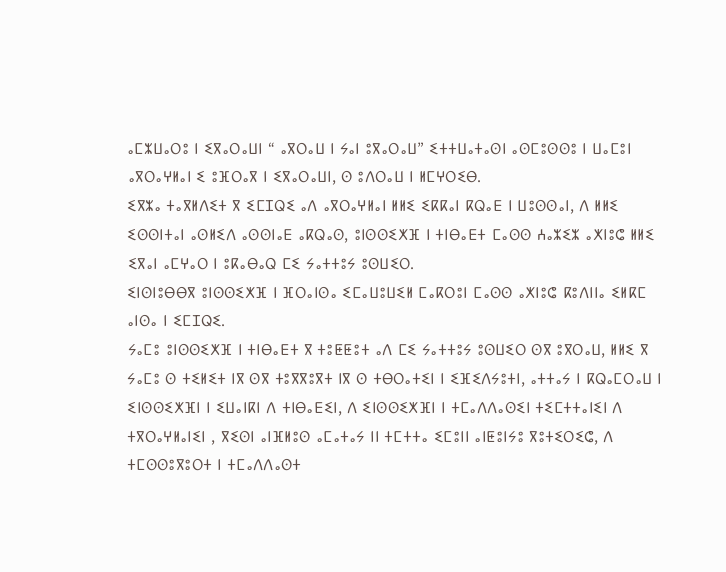ⴰⵎⵣⵡⴰⵔⵓ ⵏ ⵉⴳⴰⵔⴰⵡⵏ “ ⴰⴳⵔⴰⵡ ⵏ ⵢⴰⵏ ⵓⴳⴰⵔⴰⵡ” ⵉⵜⵜⵡⴰⵜⴰⵙⵏ ⴰⵙⵎⵓⵙⵙⵓ ⵏ ⵡⴰⵎⵓⵏ ⴰⴳⵔⴰⵖⵍⴰⵏ ⵉ ⵓⴼⵔⴰⴳ ⵏ ⵉⴳⴰⵔⴰⵡⵏ, ⵙ ⵓⴷⵔⴰⵡ ⵏ ⵍⵎⵖⵔⵉⴱ.
ⵉⴳⵣⴰ ⵜⴰⴳⵍⴷⵉⵜ ⴳ ⵉⵎⵊⵕⵉ ⴰⴷ ⴰⴳⵔⴰⵖⵍⴰⵏ ⵍⵍⵉ ⵉⴽⴽⴰⵏ ⴽⵕⴰⴹ ⵏ ⵡⵓⵙⵙⴰⵏ, ⴷ ⵍⵍⵉ ⵉⵙⵙⵏⵜⴰⵏ ⴰⵙⵍⵉⴷ ⴰⵙⵙⵏⴰⴹ ⴰⴽⵕⴰⵙ, ⵓⵏⵙⵙⵉⵅⴼ ⵏ ⵜⵏⴱⴰⴹⵜ ⵎⴰⵙⵙ ⵄⴰⵣⵉⵣ ⴰⵅⵏⵓⵛ ⵍⵍⵉ ⵉⴳⴰⵏ ⴰⵎⵖⴰⵔ ⵏ ⵓⴽⴰⴱⴰⵕ ⵎⵉ ⵢⴰⵜⵜⵓⵢ ⵓⵙⵡⵉⵔ.
ⵉⵏⵙⵏⵓⴱⴱⴳ ⵓⵏⵙⵙⵉⵅⴼ ⵏ ⴼⵔⴰⵏⵙⴰ ⵉⵎⴰⵡⵓⵡⵉⵍ ⵎⴰⴽⵔⵓⵏ ⵎⴰⵙⵙ ⴰⵅⵏⵓⵛ ⴽⵓⴷⵏⵏⴰ ⵉⵍⴽⵎ ⴰⵏⵙⴰ ⵏ ⵉⵎⵊⵕⵉ.
ⵢⴰⵎⵓ ⵓⵏⵙⵙⵉⵅⴼ ⵏ ⵜⵏⴱⴰⴹⵜ ⴳ ⵜⵓⵟⵟⵓⵜ ⴰⴷ ⵎⵉ ⵢⴰⵜⵜⵓⵢ ⵓⵙⵡⵉⵔ ⵙⴳ ⵓⴳⵔⴰⵡ, ⵍⵍⵉ ⴳ ⵢⴰⵎⵓ ⵙ ⵜⵉⵍⵉⵜ ⵏⴳ ⵙⴳ ⵜⵓⴳⴳⵓⴳⵜ ⵏⴳ ⵙ ⵜⴱⵔⴰⵜⵉⵏ ⵏ ⵉⴼⵉⴷⵢⵓⵜⵏ, ⴰⵜⵜⴰⵢ ⵏ ⴽⵕⴰⵎⵔⴰⵡ ⵏ ⵉⵏⵙⵙⵉⵅⴼⵏ ⵏ ⵉⵡⴰⵏⴽⵏ ⴷ ⵜⵏⴱⴰⴹⵉⵏ, ⴷ ⵉⵏⵙⵙⵉⵅⴼⵏ ⵏ ⵜⵎⴰⴷⴷⴰⵙⵉⵏ ⵜⵉⵎⵜⵜⴰⵏⵉⵏ ⴷ ⵜⴳⵔⴰⵖⵍⴰⵏⵉⵏ , ⴳⵉⵙⵏ ⴰⵏⴼⵍⵓⵙ ⴰⵎⴰⵜⴰⵢ ⵏⵏ ⵜⵎⵜⵜⴰ ⵉⵎⵓⵏⵏ ⴰⵏⵟⵓⵏⵢⵓ ⴳⵓⵜⵉⵔⵉⵛ, ⴷ ⵜⵎⵙⵙⵓⴳⵓⵔⵜ ⵏ ⵜⵎⴰⴷⴷⴰⵙⵜ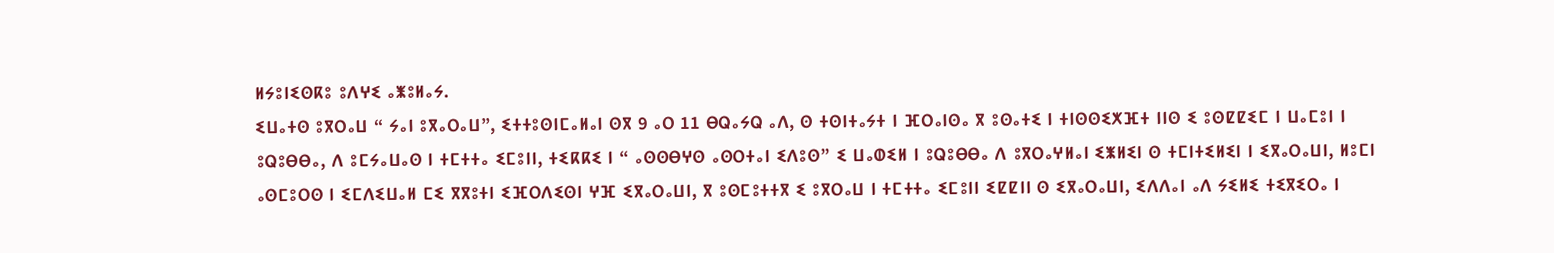ⵍⵢⵓⵏⵉⵙⴽⵓ ⵓⴷⵖⵉ ⴰⵥⵓⵍⴰⵢ.
ⵉⵡⴰⵜⵙ ⵓⴳⵔⴰⵡ “ ⵢⴰⵏ ⵓⴳⴰⵔⴰⵡ”, ⵉⵜⵜⵓⵙⵏⵎⴰⵍⴰⵏ ⵙⴳ 9 ⴰⵔ 11 ⴱⵕⴰⵢⵕ ⴰⴷ, ⵙ ⵜⵙⵏⵜⴰⵢⵜ ⵏ ⴼⵔⴰⵏⵙⴰ ⴳ ⵓⵙⴰⵜⵉ ⵏ ⵜⵏⵙⵙⵉⵅⴼⵜ ⵏⵏⵙ ⵉ ⵓⵙⵇⵇⵉⵎ ⵏ ⵡⴰⵎⵓⵏ ⵏ ⵓⵕⵓⴱⴱⴰ, ⴷ ⵓⵎⵢⴰⵡⴰⵙ ⵏ ⵜⵎⵜⵜⴰ ⵉⵎⵓⵏⵏ, ⵜⵉⴽⴽⵉ ⵏ “ ⴰⵙⵙⴱⵖⵙ ⴰⵙⵔⵜⴰⵏ ⵉⴷⵓⵙ” ⵉ ⵡⴰⵀⵉⵍ ⵏ ⵓⵕⵓⴱⴱⴰ ⴷ ⵓⴳⵔⴰⵖⵍⴰⵏ ⵉⵥⵍⵉⵏ ⵙ ⵜⵎⵏⵜⵉⵍⵉⵏ ⵏ ⵉⴳⴰⵔⴰⵡⵏ, ⵍⵓⵎⵏ ⴰⵙⵎⵓⵔⵙ ⵏ ⵉⵎⴷⵉⵡⴰⵍ ⵎⵉ ⴳⴳⵓⵜⵏ ⵉⴼⵔⴷⵉⵙⵏ ⵖⴼ ⵉⴳⴰⵔⴰⵡⵏ, ⴳ ⵓⵙⵎⵓⵜⵜⴳ ⵉ ⵓⴳⵔⴰⵡ ⵏ ⵜⵎⵜⵜⴰ ⵉⵎⵓⵏⵏ ⵉⵇⵇⵏⵏ ⵙ ⵉⴳⴰⵔⴰⵡⵏ, ⵉⴷⴷⴰⵏ ⴰⴷ ⵢⵉⵍⵉ ⵜⵉⴳⵉⵔⴰ ⵏ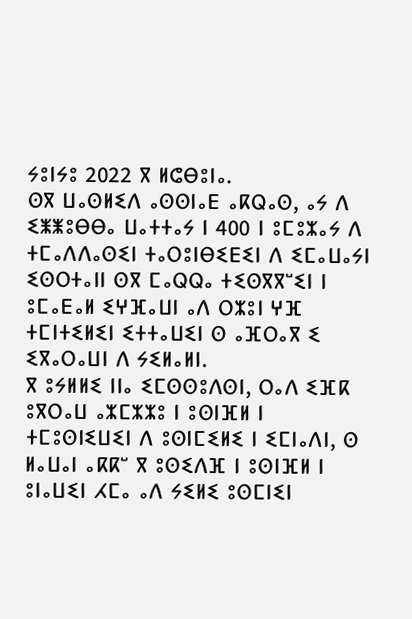ⵢⵓⵏⵢⵓ 2022 ⴳ ⵍⵛⴱⵓⵏⴰ.
ⵙⴳ ⵡⴰⵙⵍⵉⴷ ⴰⵙⵙⵏⴰⴹ ⴰⴽⵕⴰⵙ, ⴰⵢ ⴷ ⵉⵥⵥⵓⴱⴱⴰ ⵡⴰⵜⵜⴰⵢ ⵏ 400 ⵏ ⵓⵎⵓⵣⴰⵢ ⴷ ⵜⵎⴰⴷⴷⴰⵙⵉⵏ ⵜⴰⵔⵓⵏⴱⵉⴹⵉⵏ ⴷ ⵉⵎⴰⵡⴰⵢⵏ ⵉⵙⵔⵜⴰⵏⵏ ⵙⴳ ⵎⴰⵕⵕⴰ ⵜⵉⵙⴳⴳⵯⵉⵏ ⵏ ⵓⵎⴰⴹⴰⵍ ⵉⵖⴼⴰⵡⵏ ⴰⴷ ⵔⵣⵓⵏ ⵖⴼ ⵜⵎⵏⵜⵉⵍⵉⵏ ⵉⵜⵜⴰⵡⵉⵏ ⵙ ⴰⴼⵔⴰⴳ ⵉ ⵉⴳⴰⵔⴰⵡⵏ ⴷ ⵢⵉⵍⴰⵍⵏ.
ⴳ ⵓⵢⵍⵍⵉ ⵏⵏⴰ ⵉⵎⵙⵙⵓⴷⵙⵏ, ⵔⴰⴷ ⵉⴼⴽ ⵓⴳⵔⴰⵡ ⴰⵣⵎⵣⵣⵓ ⵏ ⵓⵙⵏⴼⵍ ⵏ ⵜⵎⵓⵙⵏⵉⵡⵉⵏ ⴷ ⵓⵙⵏⵎⵉⵍⵉ ⵏ ⵉⵎⵏⴰⴷⵏ, ⵙ ⵍⴰⵡⴰⵏ ⴰⴽⴽⵯ ⴳ ⵓⵙⵉⴷⴼ ⵏ ⵓⵙⵏⴼⵍ ⵏ ⵓⵏⴰⵡⵉⵏ ⵃⵎⴰ ⴰⴷ ⵢⵉⵍⵉ ⵓⵙⵎⵏⵉⵏ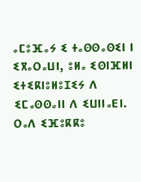ⴰⵎⵓⴼⴰⵢ ⵉ ⵜⴰⵙⵙⴰⵙⵉⵏ ⵏ ⵉⴳⴰⵔⴰⵡⵏ, ⵓⵍⴰ ⵉⵙⵏⴼⵍⵏ ⵉⵜⵉⴽⵏⵓⵍⵓⵊⵉⵢ ⴷ ⵉⵎⴰⵙⵙⴰⵏⵏ ⴷ ⵉⵡⵏⵏⴰⴹⵏ.
ⵔⴰⴷ ⵉⴼⵓⴽⴽⵓ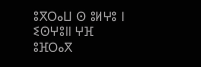ⵓⴳⵔⴰⵡ ⵙ ⵓⵍⵖⵓ ⵏ ⵉⵙⵖⵓⵏⵏ ⵖⴼ ⵓⴼⵔⴰⴳ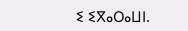ⵉ ⵉⴳⴰⵔⴰⵡⵏ.